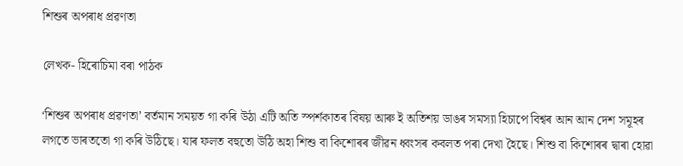শিশুৰ অপৰাধ প্ৰৱণতা

লেখক- হিৰোচিমা বৰা পাঠক

‘শিশুৰ অপৰাধ প্ৰৱণতা’ বৰ্তমান সময়ত গা কৰি উঠা এটি অতি স্পৰ্শকাতৰ বিষয় আৰু ই অতিশয় ডাঙৰ সমস্যা হিচাপে বিশ্বৰ আন আন দেশ সমূহৰ লগতে ভাৰততো গা কৰি উঠিছে। যাৰ ফলত বহুতো উঠি অহা শিশু বা কিশোৰৰ জীৱন ধ্বংসৰ কবলত পৰা দেখা হৈছে। শিশু বা কিশোৰৰ দ্বাৰা হোৱা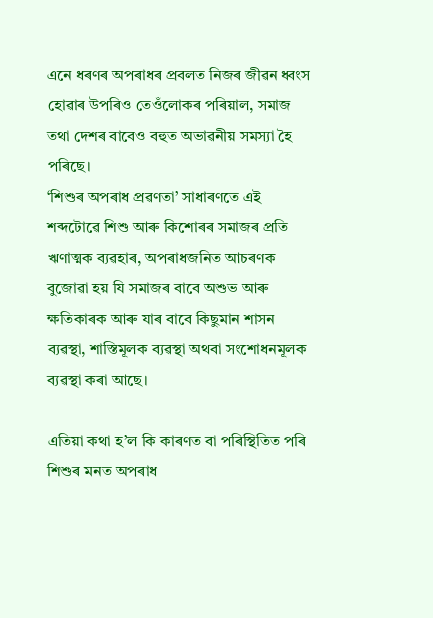এনে ধৰণৰ অপৰাধৰ প্ৰবলত নিজৰ জীৱন ধ্বংস হোৱাৰ উপৰিও তেওঁলোকৰ পৰিয়াল, সমাজ তথা দেশৰ বাবেও বহুত অভাৱনীয় সমস্যা হৈ পৰিছে।
‘শিশুৰ অপৰাধ প্ৰৱণতা’ সাধাৰণতে এই শব্দটোৱে শিশু আৰু কিশোৰৰ সমাজৰ প্ৰতি ঋণাত্মক ব্যৱহাৰ, অপৰাধজনিত আচৰণক বুজোৱা হয় যি সমাজৰ বাবে অশুভ আৰু ক্ষতিকাৰক আৰু যাৰ বাবে কিছুমান শাসন ব্যৱস্থা, শাস্তিমূলক ব্যৱস্থা অথবা সংশোধনমূলক ব্যৱস্থা কৰা আছে।

এতিয়া কথা হ’ল কি কাৰণত বা পৰিস্থিতিত পৰি শিশুৰ মনত অপৰাধ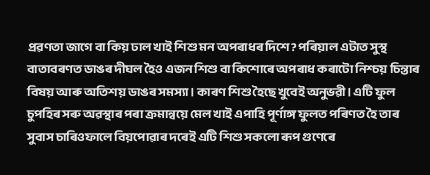প্ৰৱণতা জাগে বা কিয় ঢাল খাই শিশু মন অপৰাধৰ দিশে? পৰিয়াল এটাত সুস্থ বাতাবৰণত ডাঙৰ দীঘল হৈও এজন শিশু বা কিশোৰে অপৰাধ কৰাটো নিশ্চয় চিন্তাৰ বিষয় আৰু অতিশয় ডাঙৰ সমস্যা। কাৰণ শিশু হৈছে খুবেই অনুভৱী। এটি ফুল চুপহিৰ সৰু অৱস্থাৰ পৰা ক্ৰমান্বয়ে মেল খাই এপাহি পূৰ্ণাঙ্গ ফুলত পৰিণত হৈ তাৰ সুবাস চাৰিওফালে বিয়পোৱাৰ দৰেই এটি শিশু সকলো ৰূপ গুণেৰে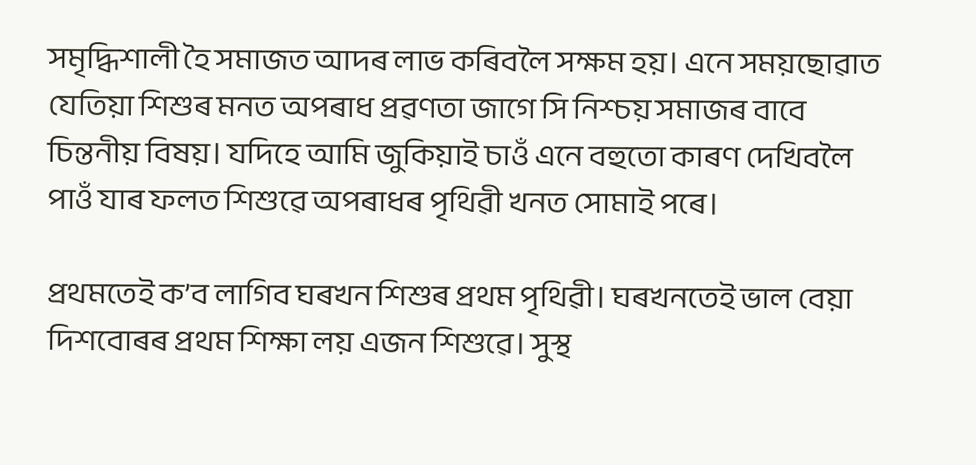সমৃদ্ধিশালী হৈ সমাজত আদৰ লাভ কৰিবলৈ সক্ষম হয়। এনে সময়ছোৱাত যেতিয়া শিশুৰ মনত অপৰাধ প্ৰৱণতা জাগে সি নিশ্চয় সমাজৰ বাবে চিন্তনীয় বিষয়। যদিহে আমি জুকিয়াই চাওঁ এনে বহুতো কাৰণ দেখিবলৈ পাওঁ যাৰ ফলত শিশুৱে অপৰাধৰ পৃথিৱী খনত সোমাই পৰে।

প্ৰথমতেই ক’ব লাগিব ঘৰখন শিশুৰ প্ৰথম পৃথিৱী। ঘৰখনতেই ভাল বেয়া দিশবোৰৰ প্ৰথম শিক্ষা লয় এজন শিশুৱে। সুস্থ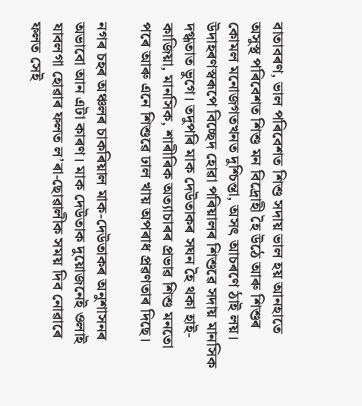বাতাবৰণ, ভাল পৰিবেশত শিশু সদায় ভাল হয় আনহাতে অসুস্থ পৰিবেশত শিশু মন বিদ্ৰোহী হৈ উঠে আৰু শিশুৰ কোমল মনোজগতখনত দুশ্চিন্তা, অসৎ আচৰণে ঠাই লয়। উদাহৰণস্বৰূপে বিচ্ছেদ হোৱা পৰিয়ালৰ শিশুৱে সদায় মানসিক দগ্ধতাত ভুগে। তদুপৰি মাক দেউতাকৰ সঘন হৈ থকা হাই- কাজিয়া, মানসিক, শাৰীৰিক অত্যাচাৰৰ প্ৰভাৱ শিশু মনতো পৰে আৰু এনে শিশুৱে ঢাল খায় অপৰাধ প্ৰৱণতাৰ দিছে।

নগৰ চহৰ অঞ্চলৰ চাকৰিয়াল মাক-দেউতাকৰ অনুশাসনৰ অভাবো আন এটা কাৰণ। মাক দেউতাক দুয়োজনেই ওলাই যাবলগা হোৱাৰ ফলত ল’ৰা-ছোৱালীক সময় দিব নোৱাৰে ফলত সেই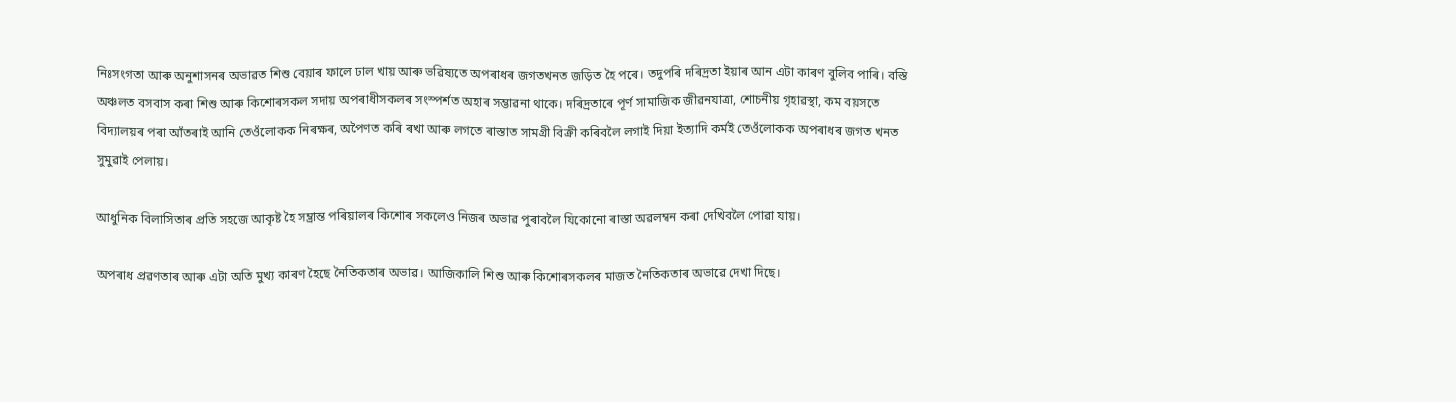নিঃসংগতা আৰু অনুশাসনৰ অভাৱত শিশু বেয়াৰ ফালে ঢাল খায় আৰু ভৱিষ্যতে অপৰাধৰ জগতখনত জড়িত হৈ পৰে। তদুপৰি দৰিদ্ৰতা ইয়াৰ আন এটা কাৰণ বুলিব পাৰি। বস্তি অঞ্চলত বসবাস কৰা শিশু আৰু কিশোৰসকল সদায় অপৰাধীসকলৰ সংস্পৰ্শত অহাৰ সম্ভাৱনা থাকে। দৰিদ্ৰতাৰে পূৰ্ণ সামাজিক জীৱনযাত্ৰা, শোচনীয় গৃহাৱস্থা, কম বয়সতে বিদ্যালয়ৰ পৰা আঁতৰাই আনি তেওঁলোকক নিৰক্ষৰ, অপৈণত কৰি ৰখা আৰু লগতে ৰাস্তাত সামগ্ৰী বিক্ৰী কৰিবলৈ লগাই দিয়া ইত্যাদি কৰ্মই তেওঁলোকক অপৰাধৰ জগত খনত সুমুৱাই পেলায়।

আধুনিক বিলাসিতাৰ প্ৰতি সহজে আকৃষ্ট হৈ সম্ভ্ৰান্ত পৰিয়ালৰ কিশোৰ সকলেও নিজৰ অভাৱ পুৰাবলৈ যিকোনো ৰাস্তা অৱলম্বন কৰা দেখিবলৈ পোৱা যায়।

অপৰাধ প্ৰৱণতাৰ আৰু এটা অতি মুখ্য কাৰণ হৈছে নৈতিকতাৰ অভাৱ। আজিকালি শিশু আৰু কিশোৰসকলৰ মাজত নৈতিকতাৰ অভাৱে দেখা দিছে।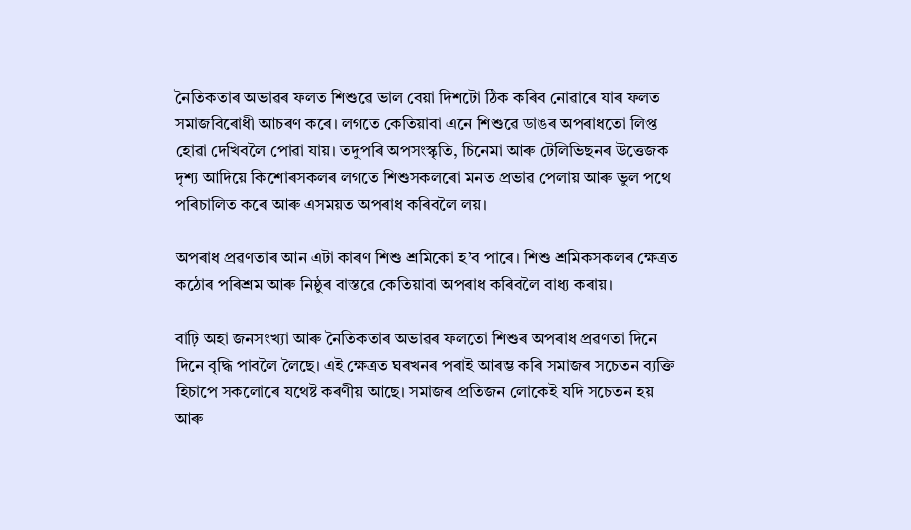নৈতিকতাৰ অভাৱৰ ফলত শিশুৱে ভাল বেয়া দিশটো ঠিক কৰিব নোৱাৰে যাৰ ফলত সমাজবিৰোধী আচৰণ কৰে। লগতে কেতিয়াবা এনে শিশুৱে ডাঙৰ অপৰাধতো লিপ্ত হোৱা দেখিবলৈ পোৱা যায়। তদুপৰি অপসংস্কৃতি, চিনেমা আৰু টেলিভিছনৰ উত্তেজক দৃশ্য আদিয়ে কিশোৰসকলৰ লগতে শিশুসকলৰো মনত প্ৰভাৱ পেলায় আৰু ভুল পথে পৰিচালিত কৰে আৰু এসময়ত অপৰাধ কৰিবলৈ লয়।

অপৰাধ প্ৰৱণতাৰ আন এটা কাৰণ শিশু শ্ৰমিকো হ’ব পাৰে। শিশু শ্ৰমিকসকলৰ ক্ষেত্ৰত কঠোৰ পৰিশ্ৰম আৰু নিষ্ঠুৰ বাস্তৱে কেতিয়াবা অপৰাধ কৰিবলৈ বাধ্য কৰায়।

বাঢ়ি অহা জনসংখ্যা আৰু নৈতিকতাৰ অভাৱৰ ফলতো শিশুৰ অপৰাধ প্ৰৱণতা দিনে দিনে বৃদ্ধি পাবলৈ লৈছে। এই ক্ষেত্ৰত ঘৰখনৰ পৰাই আৰম্ভ কৰি সমাজৰ সচেতন ব্যক্তি হিচাপে সকলোৰে যথেষ্ট কৰণীয় আছে। সমাজৰ প্ৰতিজন লোকেই যদি সচেতন হয় আৰু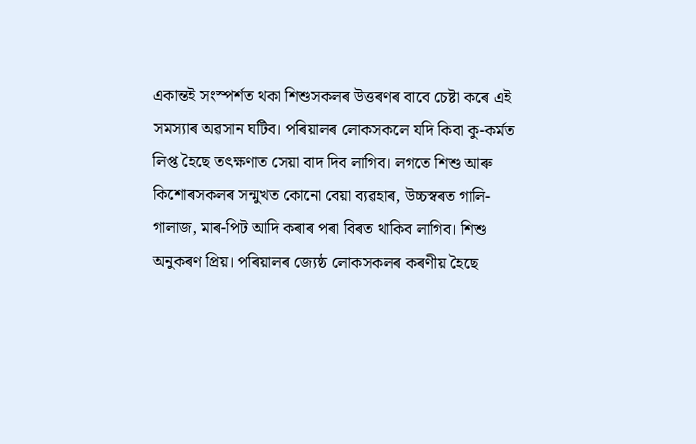একান্তই সংস্পৰ্শত থকা শিশুসকলৰ উত্তৰণৰ বাবে চেষ্টা কৰে এই সমস্যাৰ অৱসান ঘটিব। পৰিয়ালৰ লোকসকলে যদি কিবা কু-কৰ্মত লিপ্ত হৈছে তৎক্ষণাত সেয়া বাদ দিব লাগিব। লগতে শিশু আৰু কিশোৰসকলৰ সন্মুখত কোনো বেয়া ব্যৱহাৰ, উচ্চস্বৰত গালি-গালাজ, মাৰ-পিট আদি কৰাৰ পৰা বিৰত থাকিব লাগিব। শিশু অনুকৰণ প্ৰিয়। পৰিয়ালৰ জ্যেষ্ঠ লোকসকলৰ কৰণীয় হৈছে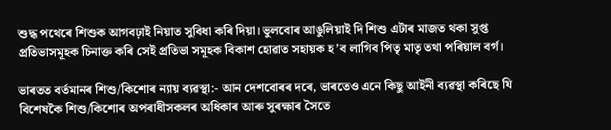শুদ্ধ পথেৰে শিশুক আগবঢ়াই নিয়াত সুবিধা কৰি দিয়া। ভুলবোৰ আঙুলিয়াই দি শিশু এটাৰ মাজত থকা সুপ্ত প্ৰতিভাসমূহক চিনাক্ত কৰি সেই প্ৰতিভা সমূহক বিকাশ হোৱাত সহায়ক হ’ব লাগিব পিতৃ মাতৃ তথা পৰিয়াল বৰ্গ।

ভাৰতত বৰ্তমানৰ শিশু/কিশোৰ ন্যায় ব্যৱস্থা:- আন দেশবোৰৰ দৰে, ভাৰতেও এনে কিছু আইনী ব্যৱস্থা কৰিছে যি বিশেষকৈ শিশু/কিশোৰ অপৰাধীসকলৰ অধিকাৰ আৰু সুৰক্ষাৰ সৈতে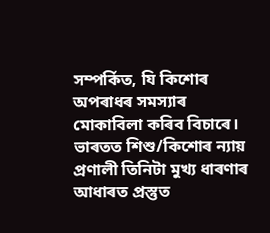সম্পৰ্কিত, যি কিশোৰ অপৰাধৰ সমস্যাৰ মোকাবিলা কৰিব বিচাৰে।
ভাৰতত শিশু/কিশোৰ ন্যায় প্ৰণালী তিনিটা মুখ্য ধাৰণাৰ আধাৰত প্ৰস্তুত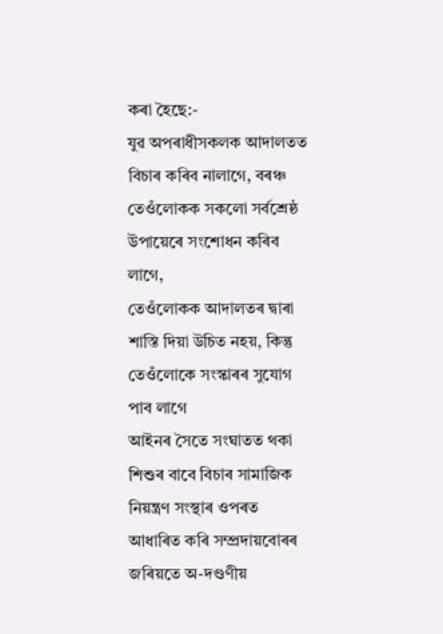কৰা হৈছে:-
যুৱ অপৰাধীসকলক আদালতত বিচাৰ কৰিব নালাগে, বৰঞ্চ তেওঁলোকক সকলো সৰ্বশ্ৰেষ্ঠ উপায়েৰে সংশোধন কৰিব লাগে,
তেওঁলোকক আদালতৰ দ্বাৰা শাস্তি দিয়া উচিত নহয়, কিন্তু তেওঁলোকে সংস্কাৰৰ সুযোগ পাব লাগে
আইনৰ সৈতে সংঘাতত থকা শিশুৰ বাবে বিচাৰ সামাজিক নিয়ন্ত্ৰণ সংস্থাৰ ওপৰত আধাৰিত কৰি সম্প্ৰদায়বোৰৰ জৰিয়তে অ-দণ্ডণীয়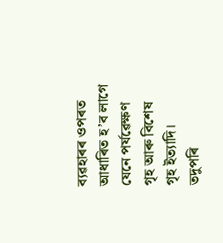ব্যৱহাৰৰ ওপৰত আধাৰিত হ’ব লাগে যেনে পৰ্যৱেক্ষণ গৃহ আৰু বিশেষ গৃহ ইত্যাদি।
তদুপৰি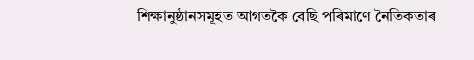শিক্ষানুষ্ঠানসমূহত আগতকৈ বেছি পৰিমাণে নৈতিকতাৰ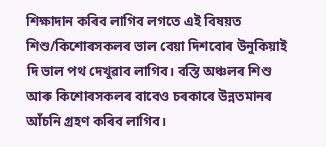শিক্ষাদান কৰিব লাগিব লগতে এই বিষয়ত শিশু/কিশোৰসকলৰ ভাল বেয়া দিশবোৰ উনুকিয়াই দি ভাল পথ দেখুৱাব লাগিব। বস্তি অঞ্চলৰ শিশু আৰু কিশোৰসকলৰ বাবেও চৰকাৰে উন্নতমানৰ আঁচনি গ্ৰহণ কৰিব লাগিব।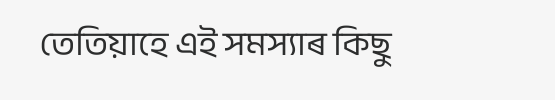তেতিয়াহে এই সমস্যাৰ কিছু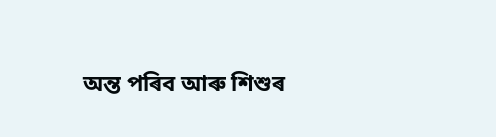অন্ত পৰিব আৰু শিশুৰ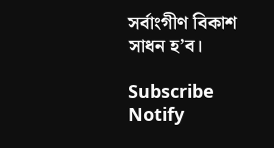সৰ্বাংগীণ বিকাশ সাধন হ’ব।

Subscribe
Notify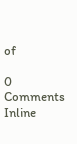of

0 Comments
Inline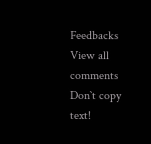Feedbacks
View all comments
Don`t copy text!